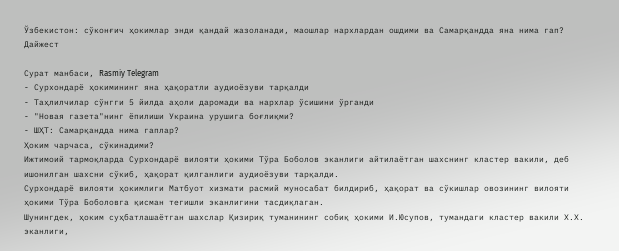Ўзбекистон: сўконғич ҳокимлар энди қандай жазоланади, маошлар нархлардан ошдими ва Самарқандда яна нима гап? Дайжест

Сурат манбаси, Rasmiy Telegram
- Сурхондарё ҳокимининг яна ҳақоратли аудиоёзуви тарқалди
- Таҳлилчилар сўнгги 5 йилда аҳоли даромади ва нархлар ўсишини ўрганди
- "Новая газета"нинг ёпилиши Украина урушига боғлиқми?
- ШҲТ: Самарқандда нима гаплар?
Ҳоким чарчаса, сўкинадими?
Ижтимоий тармоқларда Сурхондарё вилояти ҳокими Тўра Боболов эканлиги айтилаётган шахснинг кластер вакили, деб ишонилган шахсни сўкиб, ҳақорат қилганлиги аудиоёзуви тарқалди.
Сурхондарё вилояти ҳокимлиги Матбуот хизмати расмий муносабат билдириб, ҳақорат ва сўкишлар овозининг вилояти ҳокими Тўра Боболовга қисман тегишли эканлигини тасдиқлаган.
Шунингдек, ҳоким суҳбатлашаётган шахслар Қизириқ туманининг собиқ ҳокими И.Юсупов, тумандаги кластер вакили Х.Х. эканлиги,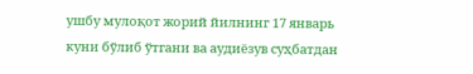ушбу мулоқот жорий йилнинг 17 январь куни бўлиб ўтгани ва аудиёзув суҳбатдан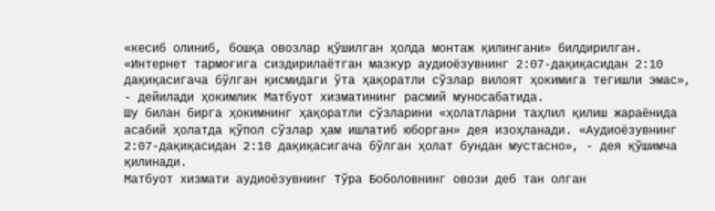«кесиб олиниб, бошқа овозлар қўшилган ҳолда монтаж қилингани» билдирилган.
«Интернет тармоғига сиздирилаётган мазкур аудиоёзувнинг 2:07-дақиқасидан 2:10 дақиқасигача бўлган қисмидаги ўта ҳақоратли сўзлар вилоят ҳокимига тегишли эмас», - дейилади ҳокимлик Матбуот хизматининг расмий муносабатида.
Шу билан бирга ҳокимнинг ҳақоратли сўзларини «ҳолатларни таҳлил қилиш жараёнида асабий ҳолатда қўпол сўзлар ҳам ишлатиб юборган» дея изоҳланади. «Аудиоёзувнинг 2:07-дақиқасидан 2:10 дақиқасигача бўлган ҳолат бундан мустасно», - дея қўшимча қилинади.
Матбуот хизмати аудиоёзувнинг Тўра Боболовнинг овози деб тан олган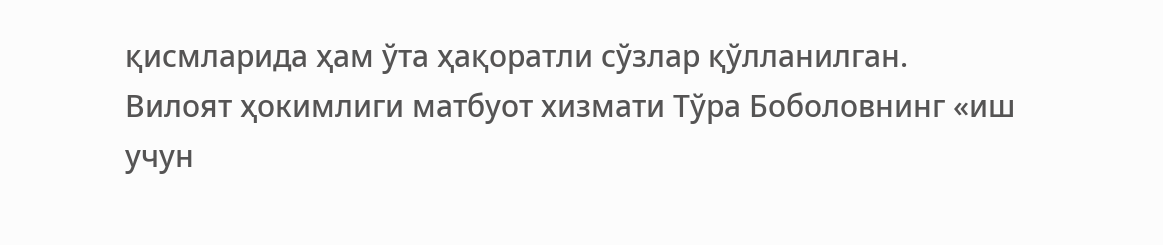қисмларида ҳам ўта ҳақоратли сўзлар қўлланилган.
Вилоят ҳокимлиги матбуот хизмати Тўра Боболовнинг «иш учун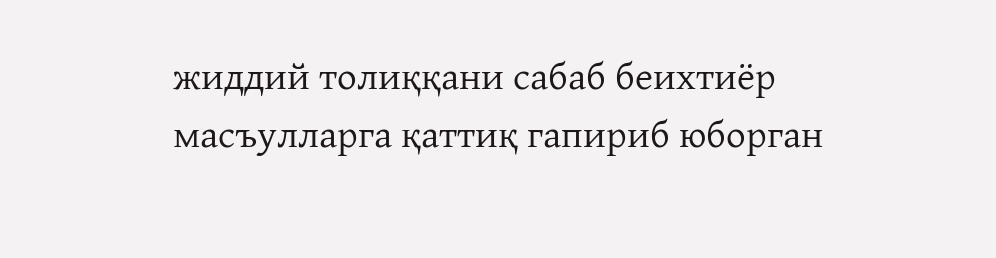жиддий толиққани сабаб беихтиёр масъулларга қаттиқ гапириб юборган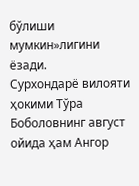бўлиши мумкин»лигини ёзади.
Сурхондарё вилояти ҳокими Тўра Боболовнинг август ойида ҳам Ангор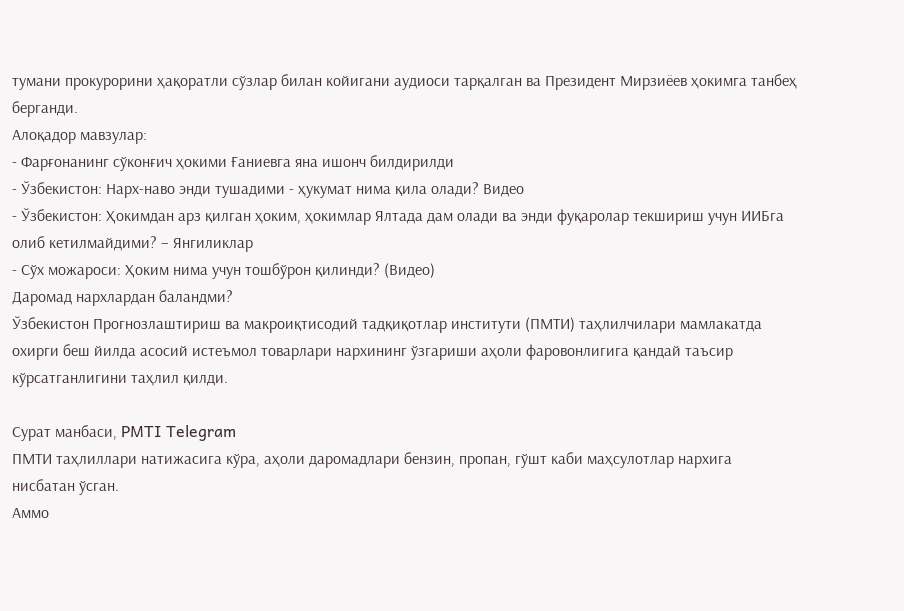тумани прокурорини ҳақоратли сўзлар билан койигани аудиоси тарқалган ва Президент Мирзиёев ҳокимга танбеҳ берганди.
Алоқадор мавзулар:
- Фарғонанинг сўконғич ҳокими Ғаниевга яна ишонч билдирилди
- Ўзбекистон: Нарх-наво энди тушадими - ҳукумат нима қила олади? Видео
- Ўзбекистон: Ҳокимдан арз қилган ҳоким, ҳокимлар Ялтада дам олади ва энди фуқаролар текшириш учун ИИБга олиб кетилмайдими? – Янгиликлар
- Сўх можароси: Ҳоким нима учун тошбўрон қилинди? (Видео)
Даромад нархлардан баландми?
Ўзбекистон Прогнозлаштириш ва макроиқтисодий тадқиқотлар институти (ПМТИ) таҳлилчилари мамлакатда охирги беш йилда асосий истеъмол товарлари нархининг ўзгариши аҳоли фаровонлигига қандай таъсир кўрсатганлигини таҳлил қилди.

Сурат манбаси, PMTI Telegram
ПМТИ таҳлиллари натижасига кўра, аҳоли даромадлари бензин, пропан, гўшт каби маҳсулотлар нархига нисбатан ўсган.
Аммо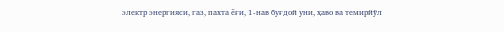электр энергияси, газ, пахта ёғи, 1-нав буғдой уни, ҳаво ва темирйўл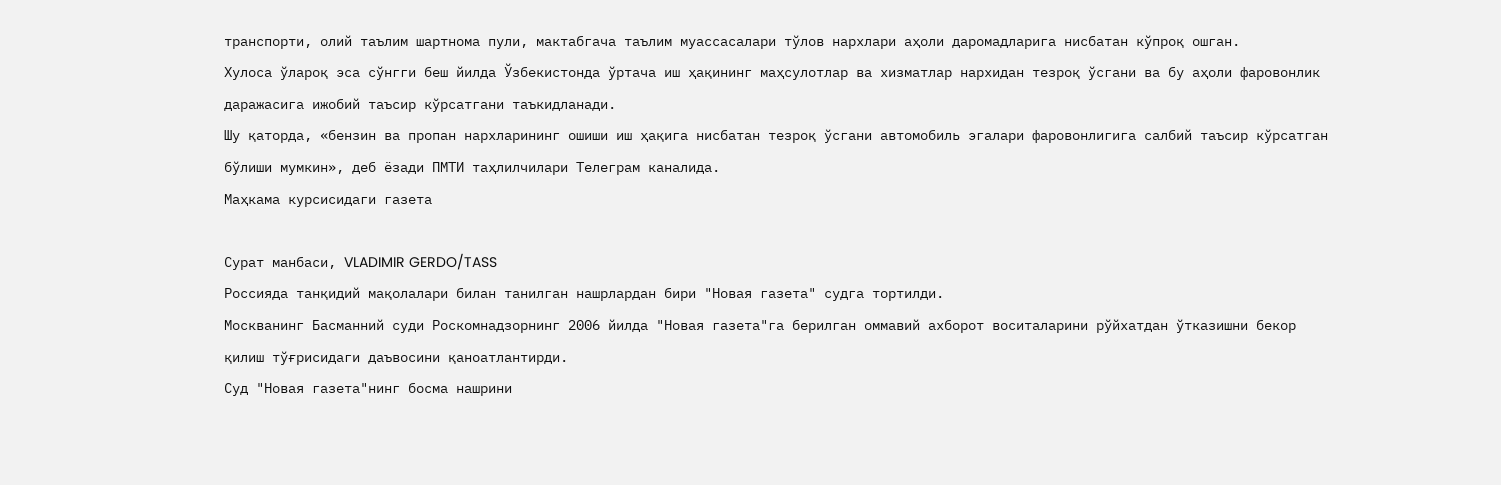транспорти, олий таълим шартнома пули, мактабгача таълим муассасалари тўлов нархлари аҳоли даромадларига нисбатан кўпроқ ошган.
Хулоса ўлароқ эса сўнгги беш йилда Ўзбекистонда ўртача иш ҳақининг маҳсулотлар ва хизматлар нархидан тезроқ ўсгани ва бу аҳоли фаровонлик даражасига ижобий таъсир кўрсатгани таъкидланади.
Шу қаторда, «бензин ва пропан нархларининг ошиши иш ҳақига нисбатан тезроқ ўсгани автомобиль эгалари фаровонлигига салбий таъсир кўрсатган бўлиши мумкин», деб ёзади ПМТИ таҳлилчилари Телеграм каналида.
Маҳкама курсисидаги газета

Сурат манбаси, VLADIMIR GERDO/TASS
Россияда танқидий мақолалари билан танилган нашрлардан бири "Новая газета" судга тортилди.
Москванинг Басманний суди Роскомнадзорнинг 2006 йилда "Новая газета"га берилган оммавий ахборот воситаларини рўйхатдан ўтказишни бекор қилиш тўғрисидаги даъвосини қаноатлантирди.
Суд "Новая газета"нинг босма нашрини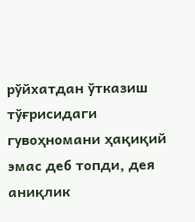рўйхатдан ўтказиш тўғрисидаги гувоҳномани ҳақиқий эмас деб топди, дея аниқлик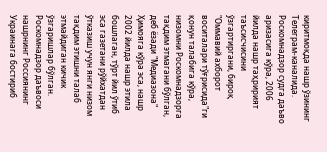киритмоқда нашр ўзининг Телеграм-каналида.
Роскомнадзор судга даъво аризасига кўра, 2006 йилда нашр таҳририят таъсисчисини ўзгартиргани, бироқ "Оммавий ахборот воситалари тўғрисида"ги қонун талабига кўра, низомни Роскомнадзорга тақдим этмагани бўлган, деб ёзади "Медиазона"
Ҳимояга кўра эса, нашр 2002 йилда нашр этила бошлаган, тўрт йил ўтиб эса газетани рўйхатдан ўтказиш учун янги низом тақдим этишни талаб этмайдиган кичик ўзгаришлар бўлган.
Роскомнадзор даъвоси нашрнинг Россиянинг Украинага бостириб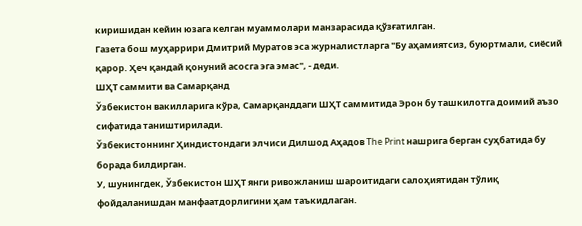киришидан кейин юзага келган муаммолари манзарасида қўзғатилган.
Газета бош муҳаррири Дмитрий Муратов эса журналистларга "Бу аҳамиятсиз, буюртмали, сиёсий қарор. Ҳеч қандай қонуний асосга эга эмас", - деди.
ШҲТ саммити ва Самарқанд
Ўзбекистон вакилларига кўра, Самарқанддаги ШҲТ саммитида Эрон бу ташкилотга доимий аъзо сифатида таништирилади.
Ўзбекистоннинг Ҳиндистондаги элчиси Дилшод Аҳадов The Print нашрига берган суҳбатида бу борада билдирган.
У, шунингдек, Ўзбекистон ШҲТ янги ривожланиш шароитидаги салоҳиятидан тўлиқ фойдаланишдан манфаатдорлигини ҳам таъкидлаган.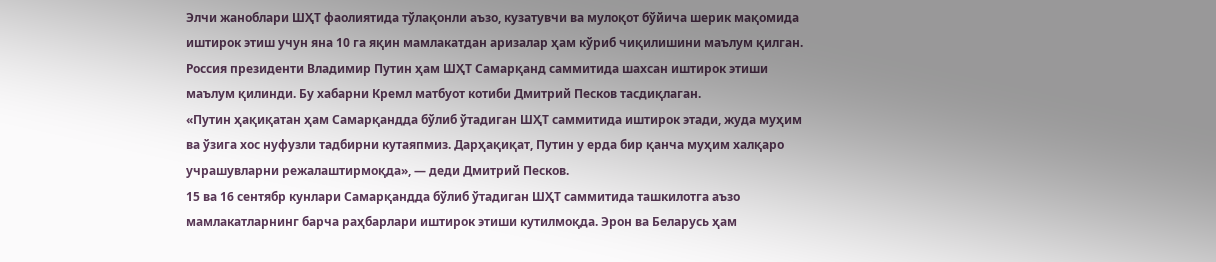Элчи жаноблари ШҲТ фаолиятида тўлақонли аъзо, кузатувчи ва мулоқот бўйича шерик мақомида иштирок этиш учун яна 10 га яқин мамлакатдан аризалар ҳам кўриб чиқилишини маълум қилган.
Россия президенти Владимир Путин ҳам ШҲТ Самарқанд саммитида шахсан иштирок этиши маълум қилинди. Бу хабарни Кремл матбуот котиби Дмитрий Песков тасдиқлаган.
«Путин ҳақиқатан ҳам Самарқандда бўлиб ўтадиган ШҲТ саммитида иштирок этади, жуда муҳим ва ўзига хос нуфузли тадбирни кутаяпмиз. Дарҳақиқат, Путин у ерда бир қанча муҳим халқаро учрашувларни режалаштирмоқда», — деди Дмитрий Песков.
15 ва 16 сентябр кунлари Самарқандда бўлиб ўтадиган ШҲТ саммитида ташкилотга аъзо мамлакатларнинг барча раҳбарлари иштирок этиши кутилмоқда. Эрон ва Беларусь ҳам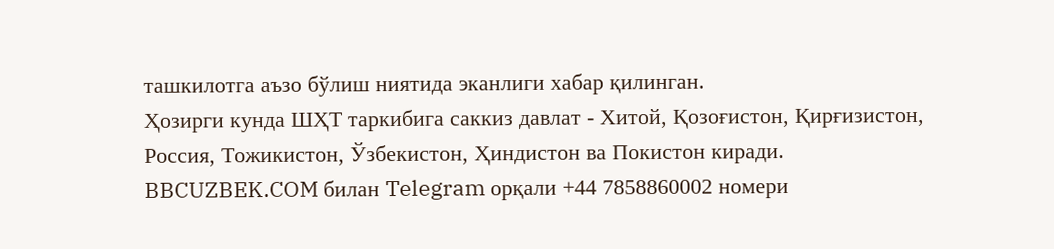ташкилотга аъзо бўлиш ниятида эканлиги хабар қилинган.
Ҳозирги кунда ШҲТ таркибига саккиз давлат - Хитой, Қозоғистон, Қирғизистон, Россия, Тожикистон, Ўзбекистон, Ҳиндистон ва Покистон киради.
BBCUZBEK.COM билан Telegram орқали +44 7858860002 номери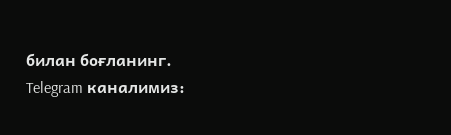билан боғланинг.
Telegram каналимиз: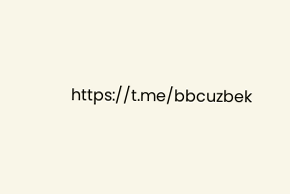https://t.me/bbcuzbek